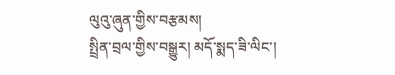ལུའུ་ཞུན་གྱིས་བརྩམས།
སྤྲིན་བྲལ་གྱིས་བསྒྱུར། མདོ་སྨད་ཟི་ལིང་།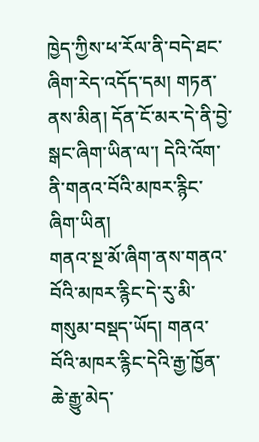ཁྱེད་ཀྱིས་ཕ་རོལ་ནི་བདེ་ཐང་ཞིག་རེད་འདོད་དམ། གཏན་ནས་མིན། དོན་ངོ་མར་དེ་ནི་བྱེ་སྒང་ཞིག་ཡིན་ལ་། དེའི་འོག་ནི་གནའ་བོའི་མཁར་རྙིང་ཞིག་ཡིན།
གནའ་སྔ་མོ་ཞིག་ནས་གནའ་བོའི་མཁར་རྙིང་དེ་རུ་མི་གསུམ་བསྡད་ཡོད། གནའ་བོའི་མཁར་རྙིང་དེའི་རྒྱ་ཁྱོན་ཆེ་རྒྱུ་མེད་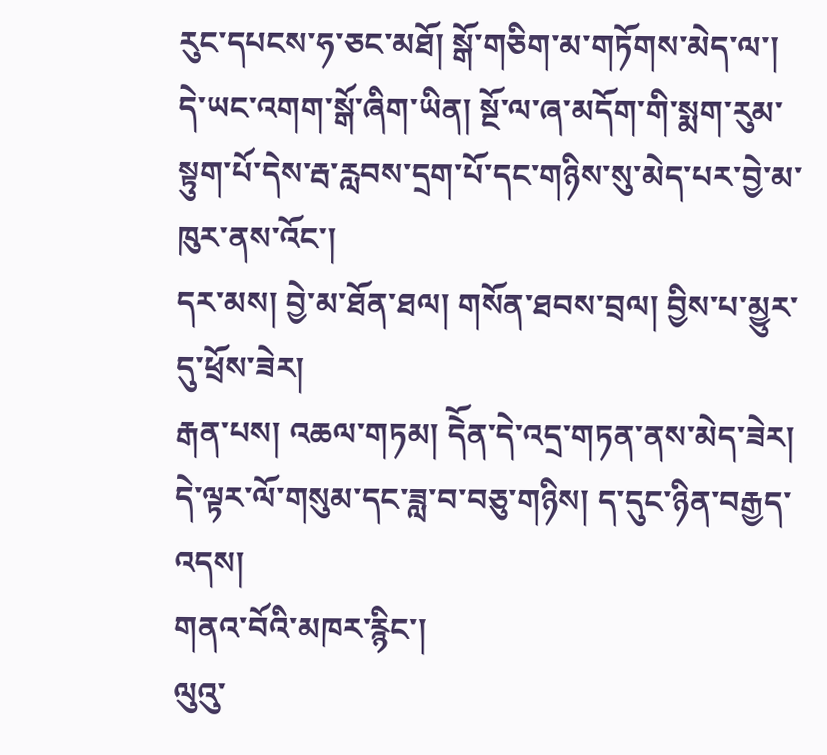རུང་དཔངས་ཧ་ཅང་མཐོ། སྒོ་གཅིག་མ་གཏོགས་མེད་ལ་། དེ་ཡང་འགག་སྒོ་ཞིག་ཡིན། སྔོ་ལ་ཞ་མདོག་གི་སྨག་རུམ་སྟུག་པོ་དེས་རྦ་རླབས་དྲག་པོ་དང་གཉིས་སུ་མེད་པར་བྱེ་མ་ཁུར་ནས་འོང་།
དར་མས། བྱེ་མ་ཐོན་ཐལ། གསོན་ཐབས་བྲལ། བྱིས་པ་མྱུར་དུ་ཕྲོས་ཟེར།
རྒན་པས། འཆལ་གཏམ། དེོན་དེ་འདྲ་གཏན་ནས་མེད་ཟེར།
དེ་ལྟར་ལོ་གསུམ་དང་ཟླ་བ་བཅུ་གཉིས། ད་དུང་ཉིན་བརྒྱད་འདས།
གནའ་བོའི་མཁར་རྙིང་།
ལུའུ་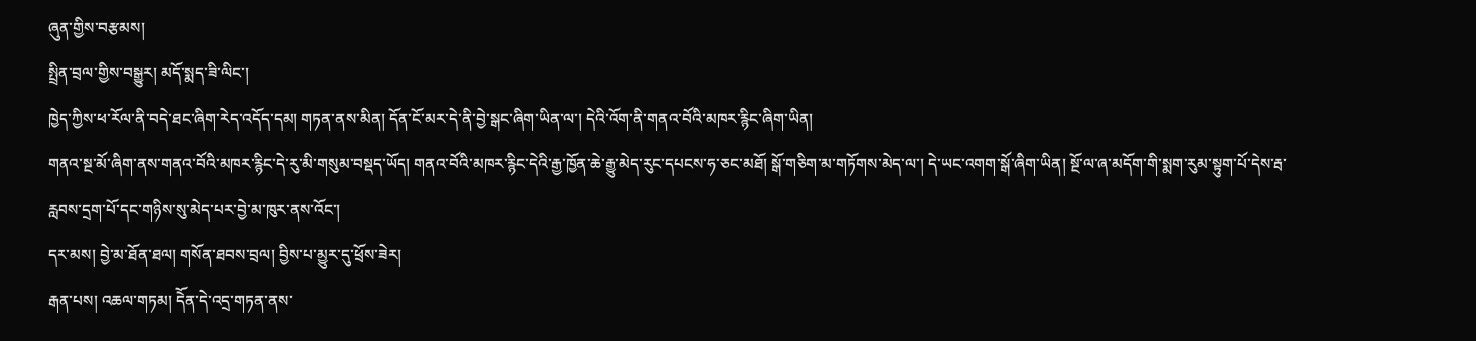ཞུན་གྱིས་བརྩམས།
སྤྲིན་བྲལ་གྱིས་བསྒྱུར། མདོ་སྨད་ཟི་ལིང་།
ཁྱེད་ཀྱིས་ཕ་རོལ་ནི་བདེ་ཐང་ཞིག་རེད་འདོད་དམ། གཏན་ནས་མིན། དོན་ངོ་མར་དེ་ནི་བྱེ་སྒང་ཞིག་ཡིན་ལ་། དེའི་འོག་ནི་གནའ་བོའི་མཁར་རྙིང་ཞིག་ཡིན།
གནའ་སྔ་མོ་ཞིག་ནས་གནའ་བོའི་མཁར་རྙིང་དེ་རུ་མི་གསུམ་བསྡད་ཡོད། གནའ་བོའི་མཁར་རྙིང་དེའི་རྒྱ་ཁྱོན་ཆེ་རྒྱུ་མེད་རུང་དཔངས་ཧ་ཅང་མཐོ། སྒོ་གཅིག་མ་གཏོགས་མེད་ལ་། དེ་ཡང་འགག་སྒོ་ཞིག་ཡིན། སྔོ་ལ་ཞ་མདོག་གི་སྨག་རུམ་སྟུག་པོ་དེས་རྦ་རླབས་དྲག་པོ་དང་གཉིས་སུ་མེད་པར་བྱེ་མ་ཁུར་ནས་འོང་།
དར་མས། བྱེ་མ་ཐོན་ཐལ། གསོན་ཐབས་བྲལ། བྱིས་པ་མྱུར་དུ་ཕྲོས་ཟེར།
རྒན་པས། འཆལ་གཏམ། དེོན་དེ་འདྲ་གཏན་ནས་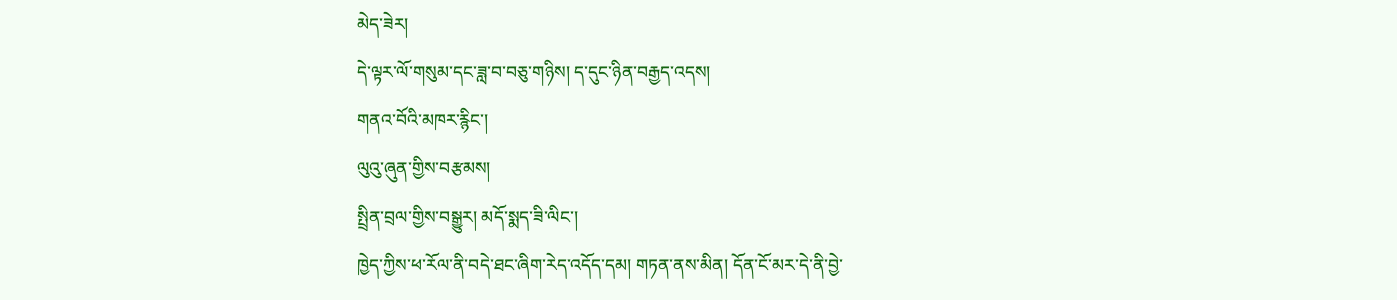མེད་ཟེར།
དེ་ལྟར་ལོ་གསུམ་དང་ཟླ་བ་བཅུ་གཉིས། ད་དུང་ཉིན་བརྒྱད་འདས།
གནའ་བོའི་མཁར་རྙིང་།
ལུའུ་ཞུན་གྱིས་བརྩམས།
སྤྲིན་བྲལ་གྱིས་བསྒྱུར། མདོ་སྨད་ཟི་ལིང་།
ཁྱེད་ཀྱིས་ཕ་རོལ་ནི་བདེ་ཐང་ཞིག་རེད་འདོད་དམ། གཏན་ནས་མིན། དོན་ངོ་མར་དེ་ནི་བྱེ་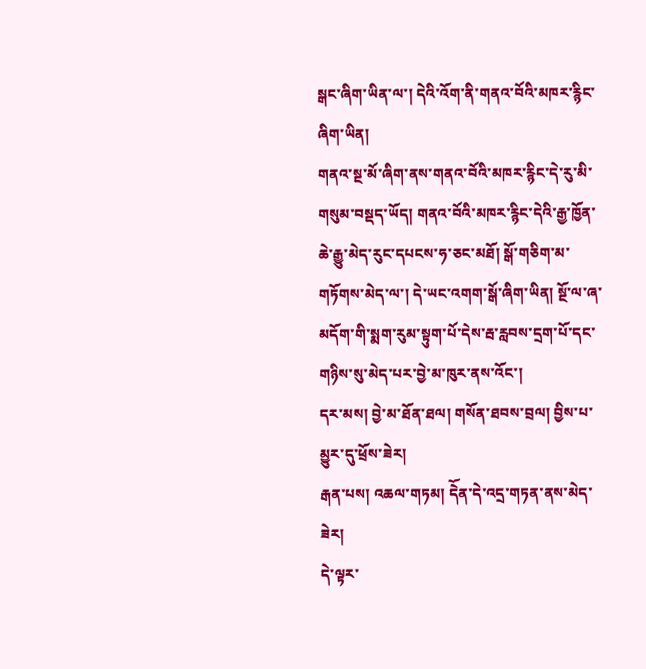སྒང་ཞིག་ཡིན་ལ་། དེའི་འོག་ནི་གནའ་བོའི་མཁར་རྙིང་ཞིག་ཡིན།
གནའ་སྔ་མོ་ཞིག་ནས་གནའ་བོའི་མཁར་རྙིང་དེ་རུ་མི་གསུམ་བསྡད་ཡོད། གནའ་བོའི་མཁར་རྙིང་དེའི་རྒྱ་ཁྱོན་ཆེ་རྒྱུ་མེད་རུང་དཔངས་ཧ་ཅང་མཐོ། སྒོ་གཅིག་མ་གཏོགས་མེད་ལ་། དེ་ཡང་འགག་སྒོ་ཞིག་ཡིན། སྔོ་ལ་ཞ་མདོག་གི་སྨག་རུམ་སྟུག་པོ་དེས་རྦ་རླབས་དྲག་པོ་དང་གཉིས་སུ་མེད་པར་བྱེ་མ་ཁུར་ནས་འོང་།
དར་མས། བྱེ་མ་ཐོན་ཐལ། གསོན་ཐབས་བྲལ། བྱིས་པ་མྱུར་དུ་ཕྲོས་ཟེར།
རྒན་པས། འཆལ་གཏམ། དེོན་དེ་འདྲ་གཏན་ནས་མེད་ཟེར།
དེ་ལྟར་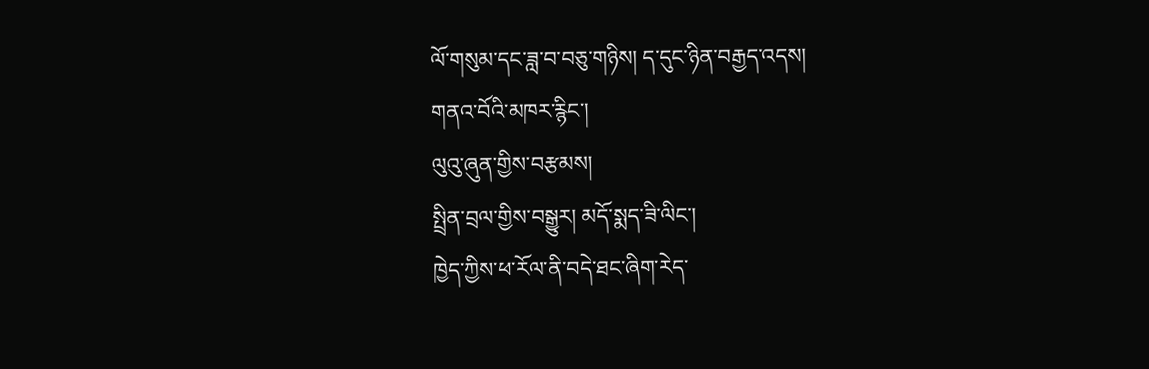ལོ་གསུམ་དང་ཟླ་བ་བཅུ་གཉིས། ད་དུང་ཉིན་བརྒྱད་འདས།
གནའ་བོའི་མཁར་རྙིང་།
ལུའུ་ཞུན་གྱིས་བརྩམས།
སྤྲིན་བྲལ་གྱིས་བསྒྱུར། མདོ་སྨད་ཟི་ལིང་།
ཁྱེད་ཀྱིས་ཕ་རོལ་ནི་བདེ་ཐང་ཞིག་རེད་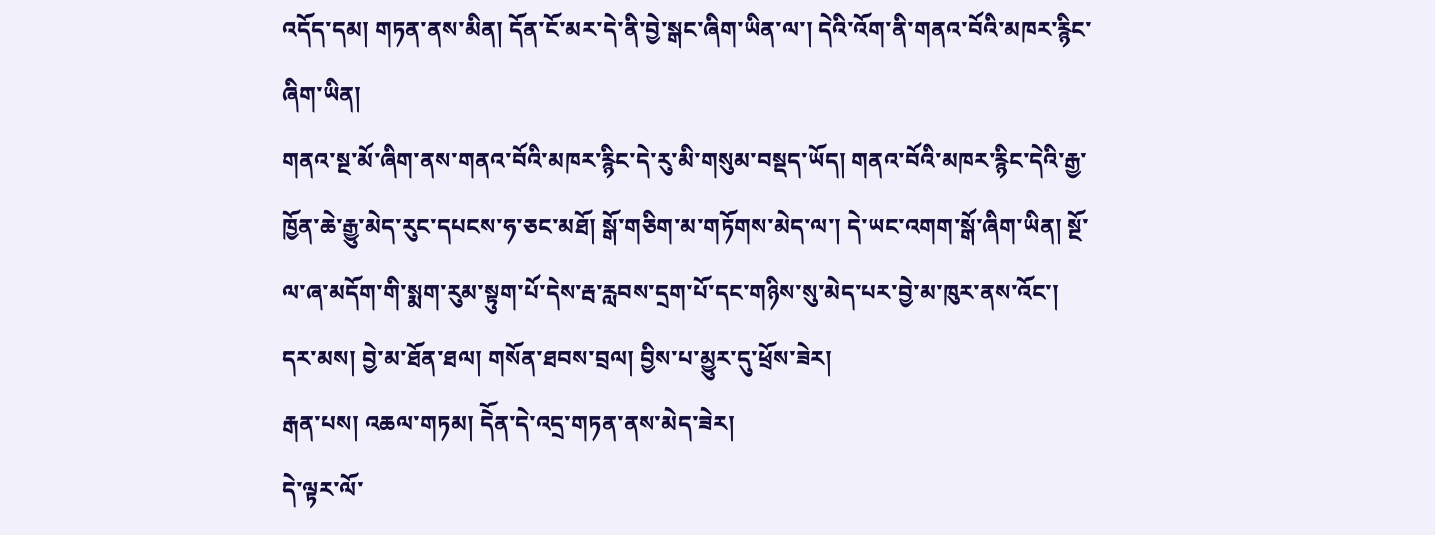འདོད་དམ། གཏན་ནས་མིན། དོན་ངོ་མར་དེ་ནི་བྱེ་སྒང་ཞིག་ཡིན་ལ་། དེའི་འོག་ནི་གནའ་བོའི་མཁར་རྙིང་ཞིག་ཡིན།
གནའ་སྔ་མོ་ཞིག་ནས་གནའ་བོའི་མཁར་རྙིང་དེ་རུ་མི་གསུམ་བསྡད་ཡོད། གནའ་བོའི་མཁར་རྙིང་དེའི་རྒྱ་ཁྱོན་ཆེ་རྒྱུ་མེད་རུང་དཔངས་ཧ་ཅང་མཐོ། སྒོ་གཅིག་མ་གཏོགས་མེད་ལ་། དེ་ཡང་འགག་སྒོ་ཞིག་ཡིན། སྔོ་ལ་ཞ་མདོག་གི་སྨག་རུམ་སྟུག་པོ་དེས་རྦ་རླབས་དྲག་པོ་དང་གཉིས་སུ་མེད་པར་བྱེ་མ་ཁུར་ནས་འོང་།
དར་མས། བྱེ་མ་ཐོན་ཐལ། གསོན་ཐབས་བྲལ། བྱིས་པ་མྱུར་དུ་ཕྲོས་ཟེར།
རྒན་པས། འཆལ་གཏམ། དེོན་དེ་འདྲ་གཏན་ནས་མེད་ཟེར།
དེ་ལྟར་ལོ་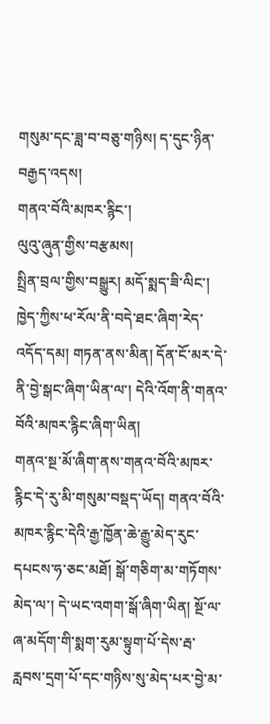གསུམ་དང་ཟླ་བ་བཅུ་གཉིས། ད་དུང་ཉིན་བརྒྱད་འདས།
གནའ་བོའི་མཁར་རྙིང་།
ལུའུ་ཞུན་གྱིས་བརྩམས།
སྤྲིན་བྲལ་གྱིས་བསྒྱུར། མདོ་སྨད་ཟི་ལིང་།
ཁྱེད་ཀྱིས་ཕ་རོལ་ནི་བདེ་ཐང་ཞིག་རེད་འདོད་དམ། གཏན་ནས་མིན། དོན་ངོ་མར་དེ་ནི་བྱེ་སྒང་ཞིག་ཡིན་ལ་། དེའི་འོག་ནི་གནའ་བོའི་མཁར་རྙིང་ཞིག་ཡིན།
གནའ་སྔ་མོ་ཞིག་ནས་གནའ་བོའི་མཁར་རྙིང་དེ་རུ་མི་གསུམ་བསྡད་ཡོད། གནའ་བོའི་མཁར་རྙིང་དེའི་རྒྱ་ཁྱོན་ཆེ་རྒྱུ་མེད་རུང་དཔངས་ཧ་ཅང་མཐོ། སྒོ་གཅིག་མ་གཏོགས་མེད་ལ་། དེ་ཡང་འགག་སྒོ་ཞིག་ཡིན། སྔོ་ལ་ཞ་མདོག་གི་སྨག་རུམ་སྟུག་པོ་དེས་རྦ་རླབས་དྲག་པོ་དང་གཉིས་སུ་མེད་པར་བྱེ་མ་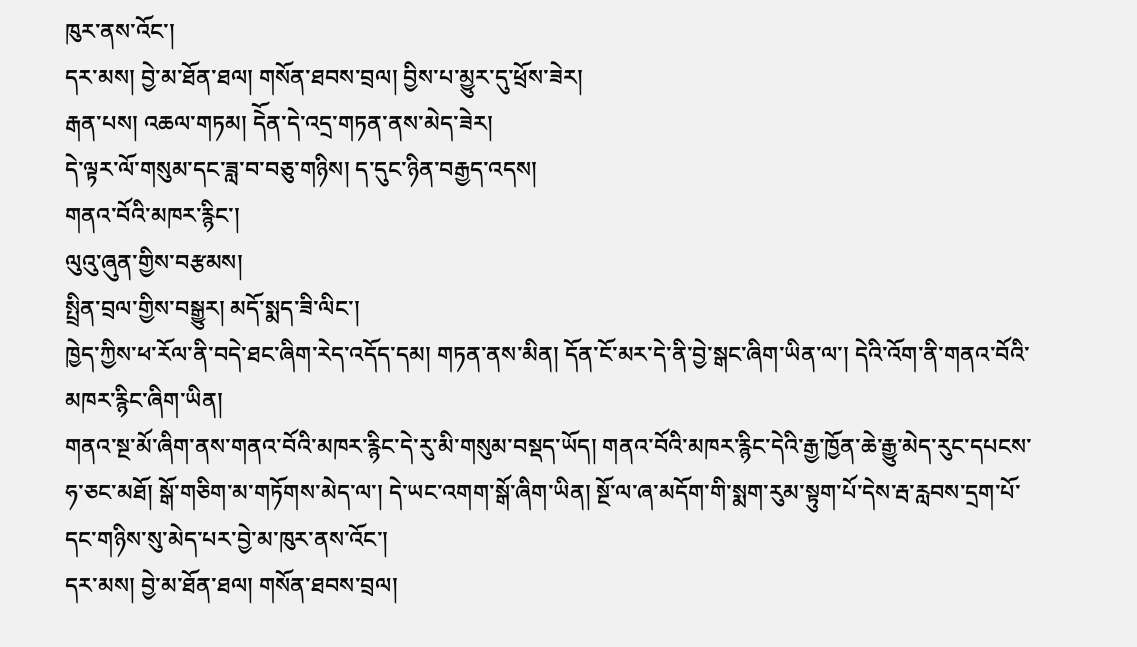ཁུར་ནས་འོང་།
དར་མས། བྱེ་མ་ཐོན་ཐལ། གསོན་ཐབས་བྲལ། བྱིས་པ་མྱུར་དུ་ཕྲོས་ཟེར།
རྒན་པས། འཆལ་གཏམ། དེོན་དེ་འདྲ་གཏན་ནས་མེད་ཟེར།
དེ་ལྟར་ལོ་གསུམ་དང་ཟླ་བ་བཅུ་གཉིས། ད་དུང་ཉིན་བརྒྱད་འདས།
གནའ་བོའི་མཁར་རྙིང་།
ལུའུ་ཞུན་གྱིས་བརྩམས།
སྤྲིན་བྲལ་གྱིས་བསྒྱུར། མདོ་སྨད་ཟི་ལིང་།
ཁྱེད་ཀྱིས་ཕ་རོལ་ནི་བདེ་ཐང་ཞིག་རེད་འདོད་དམ། གཏན་ནས་མིན། དོན་ངོ་མར་དེ་ནི་བྱེ་སྒང་ཞིག་ཡིན་ལ་། དེའི་འོག་ནི་གནའ་བོའི་མཁར་རྙིང་ཞིག་ཡིན།
གནའ་སྔ་མོ་ཞིག་ནས་གནའ་བོའི་མཁར་རྙིང་དེ་རུ་མི་གསུམ་བསྡད་ཡོད། གནའ་བོའི་མཁར་རྙིང་དེའི་རྒྱ་ཁྱོན་ཆེ་རྒྱུ་མེད་རུང་དཔངས་ཧ་ཅང་མཐོ། སྒོ་གཅིག་མ་གཏོགས་མེད་ལ་། དེ་ཡང་འགག་སྒོ་ཞིག་ཡིན། སྔོ་ལ་ཞ་མདོག་གི་སྨག་རུམ་སྟུག་པོ་དེས་རྦ་རླབས་དྲག་པོ་དང་གཉིས་སུ་མེད་པར་བྱེ་མ་ཁུར་ནས་འོང་།
དར་མས། བྱེ་མ་ཐོན་ཐལ། གསོན་ཐབས་བྲལ།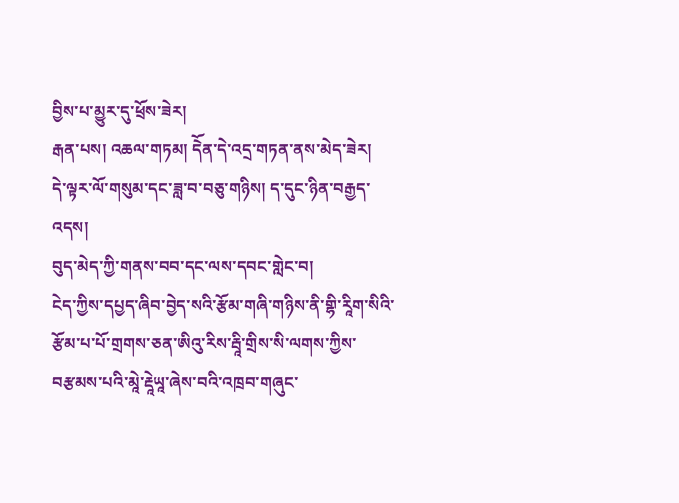བྱིས་པ་མྱུར་དུ་ཕྲོས་ཟེར།
རྒན་པས། འཆལ་གཏམ། དེོན་དེ་འདྲ་གཏན་ནས་མེད་ཟེར།
དེ་ལྟར་ལོ་གསུམ་དང་ཟླ་བ་བཅུ་གཉིས། ད་དུང་ཉིན་བརྒྱད་འདས།
བུད་མེད་ཀྱི་གནས་བབ་དང་ལས་དབང་གླེང་བ།
ངེད་ཀྱིས་དཔྱད་ཞིབ་བྱེད་སའི་རྩོམ་གཞི་གཉིས་ནི་གྷི་རཱིག་སིའི་རྩོམ་པ་པོ་གྲགས་ཅན་ཨིའུ་རིས་རྦཱི་གྲིས་སི་ལགས་ཀྱིས་བརྩམས་པའི་མཱེ་རྡཱེཡཱ་ཞེས་བའི་འཁྲབ་གཞུང་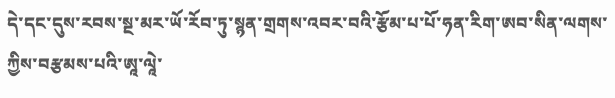དེ་དང་དུས་རབས་སྔ་མར་ཡོ་རོབ་ཏུ་སྙན་གྲགས་འབར་བའི་རྩོམ་པ་པོ་ཧན་རིག་ཨབ་སིན་ལགས་ཀྱིས་བརྩམས་པའི་ཨཱ་ལཱེ་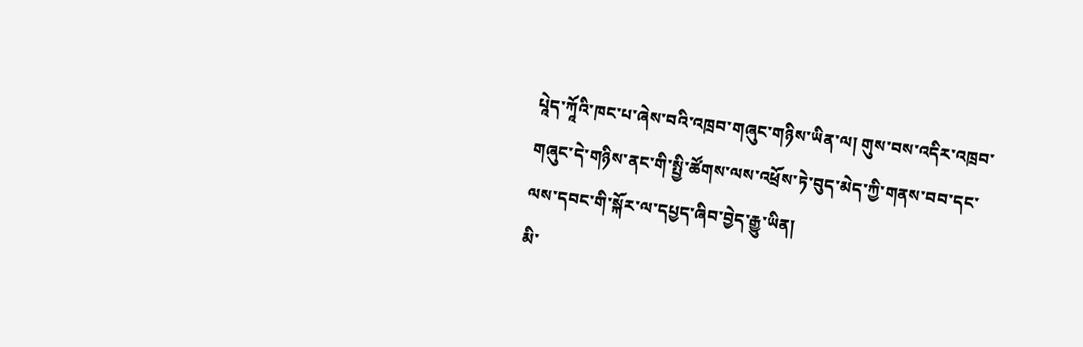པཱེད་ཀཱོའི་ཁང་པ་ཞེས་བའི་འཁྲབ་གཞུང་གཉིས་ཡིན་ལ། གུས་བས་འདིར་འཁྲབ་གཞུང་དེ་གཉིས་ནང་གི་སྤྱི་ཚོགས་ལས་འཕྲོས་ཏེ་བུད་མེད་ཀྱི་གནས་བབ་དང་ལས་དབང་གི་སྐོར་ལ་དཔྱད་ཞིབ་བྱེད་རྒྱུ་ཡིན།
མི་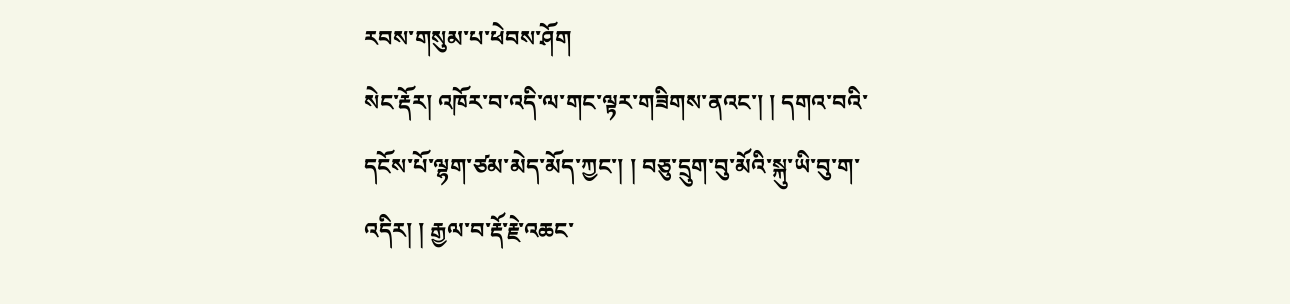རབས་གསུམ་པ་ཕེབས་ཤོག
སེང་རྡོར། འཁོར་བ་འདི་ལ་གང་ལྟར་གཟིགས་ནའང་། ། དགའ་བའི་དངོས་པོ་ལྷག་ཙམ་མེད་མོད་ཀྱང་། ། བཅུ་དྲུག་བུ་མོའི་སྐུ་ཡི་བུ་ག་འདིར། ། རྒྱལ་བ་རྡོ་རྗེ་འཆང་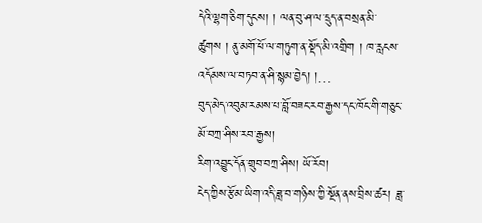དེའི་ལྷག་ཅིག་དུངས། ། ལན་བུ་ཤ་ལ་དྲུད་ན་བསྲན་མི་ཚུགས ། ནུ་མགོ་ཕོ་ལ་གཏུག་ན་སྡོད་མི་འགྲིག ། ཁ་རླངས་འདོམས་ལ་བཏབ་ན་ཤི་སྙམ་བྱེད། །…
བུད་མེད་འབུམ་རམས་པ་བློ་བཟང་རབ་རྒྱས་དང་ཁོང་གི་གཅུང་མོ་བཀྲ་ཤིས་རབ་རྒྱས།
རིག་འབྱུང་དོན་གྲུབ་བཀྲ་ཤིས། ཡོ་རོབ།
ངེད་ཀྱིས་རྩོམ་ཡིག་འདི་ཟླ་བ་གཉིས་ཀྱི་སྔོན་ནས་བྲིས་ཚར། ཟླ་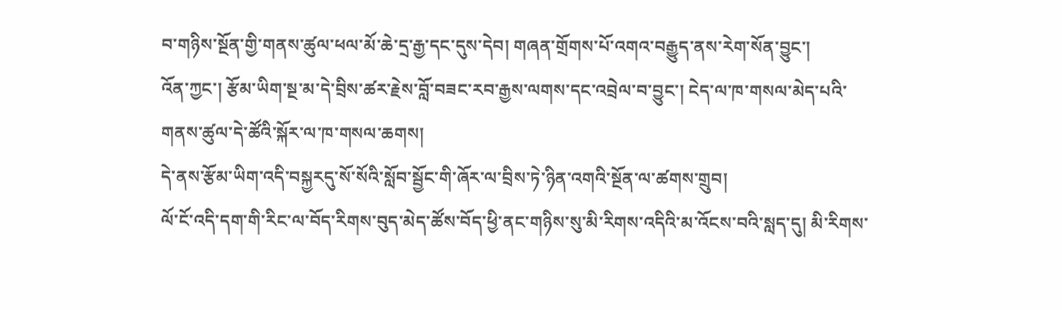བ་གཉིས་སྔོན་གྱི་གནས་ཚུལ་ཕལ་མོ་ཆེ་དྲ་རྒྱ་དང་དུས་དེབ། གཞན་གྲོགས་པོ་འགའ་བརྒྱུད་ནས་རེག་སོན་བྱུང་།
འོན་ཀྱང་། རྩོམ་ཡིག་སྔ་མ་དེ་བྲིས་ཚར་རྗེས་བློ་བཟང་རབ་རྒྱས་ལགས་དང་འབྲེལ་བ་བྱུང་། ངེད་ལ་ཁ་གསལ་མེད་པའི་གནས་ཚུལ་དེ་ཚོའི་སྐོར་ལ་ཁ་གསལ་ཆགས།
དེ་ནས་རྩོམ་ཡིག་འདི་བསྐྱརདུ་སོ་སོའི་སློབ་སྦྱོང་གི་ཞོར་ལ་བྲིས་ཏེ་ཉིན་འགའི་སྔོན་ལ་ཚགས་གྲུབ།
ལོ་ངོ་འདི་དག་གི་རིང་ལ་བོད་རིགས་བུད་མེད་ཚོས་བོད་ཕྱི་ནང་གཉིས་སུ་མི་རིགས་འདིའི་མ་འོངས་བའི་སླད་དུ། མི་རིགས་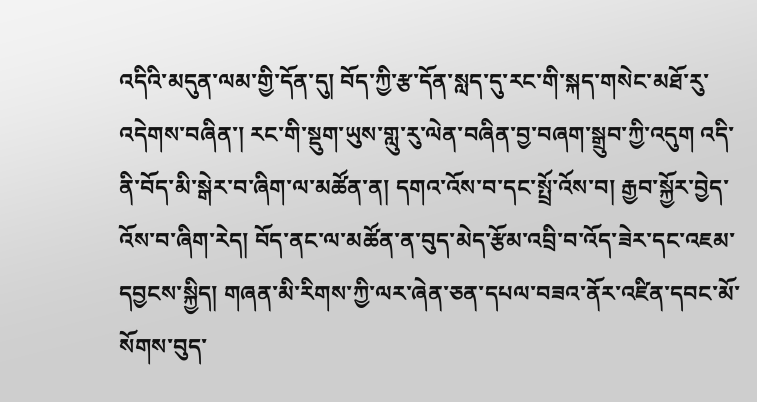འདིའི་མདུན་ལམ་གྱི་དོན་དུ། བོད་ཀྱི་རྩ་དོན་སླད་དུ་རང་གི་སྐད་གསེང་མཐོ་རུ་འདེགས་བཞིན་། རང་གི་སྡུག་ཡུས་གླུ་རུ་ལེན་བཞིན་བྱ་བཞག་སྒྲུབ་ཀྱི་འདུག འདི་ནི་བོད་མི་སྒེར་བ་ཞིག་ལ་མཚོན་ན། དགའ་འོས་བ་དང་སྤྲོ་འོས་བ། རྒྱབ་སྐྱོར་བྱེད་འོས་བ་ཞིག་རེད། བོད་ནང་ལ་མཚོན་ན་བུད་མེད་རྩོམ་འབྲི་བ་འོད་ཟེར་དང་འཇམ་དབྱངས་སྐྱིད། གཞན་མི་རིགས་ཀྱི་ལར་ཞེན་ཅན་དཔལ་བཟའ་ནོར་འཛིན་དབང་མོ་སོགས་བུད་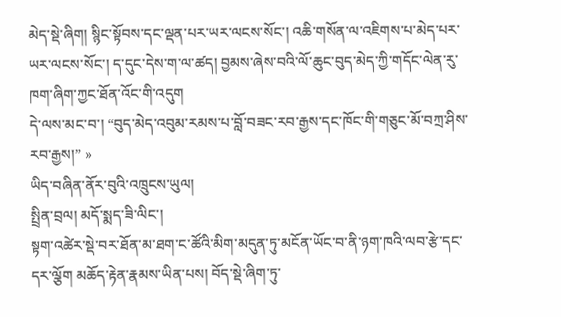མེད་སྡེ་ཞིག། སྙིང་སྟོབས་དང་ལྡན་པར་ཡར་ལངས་སོང་། འཆི་གསོན་ལ་འཇིགས་པ་མེད་པར་ཡར་ལངས་སོང་། ད་དུང་དེས་ག་ལ་ཚད། བྱམས་ཞེས་བའི་ལོ་ཆུང་བུད་མེད་ཀྱི་གདོང་ལེན་རུ་ཁག་ཞིག་ཀྱང་ཐོན་འོང་གི་འདུག
དེ་ལས་མང་བ་། “བུད་མེད་འབུམ་རམས་པ་བློ་བཟང་རབ་རྒྱས་དང་ཁོང་གི་གཅུང་མོ་བཀྲ་ཤིས་རབ་རྒྱས།” »
ཡིད་བཞིན་ནོར་བུའི་འཁྲུངས་ཡུལ།
སྤྲིན་བྲལ། མདོ་སྨད་ཟི་ལིང་།
སྟག་འཚེར་སྡེ་བར་ཐོན་མ་ཐག་ང་ཚོའི་མིག་མདུན་ཏུ་མངོན་ཡོང་བ་ནི་ཉག་ཁའི་ལབ་རྩེ་དང་དར་ལྕོག མཆོད་རྟེན་རྣམས་ཡིན་པས། བོད་སྡེ་ཞིག་ཏུ་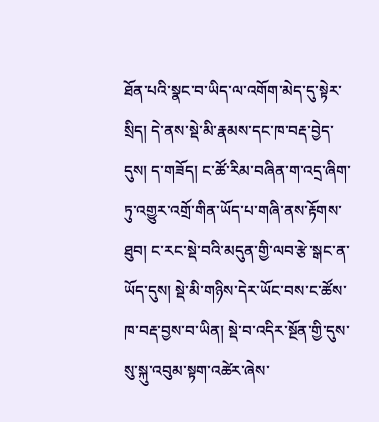ཐོན་པའི་སྣང་བ་ཡིད་ལ་འགོག་མེད་དུ་སྟེར་སྲིད། དེ་ནས་སྡེ་མི་རྣམས་དང་ཁ་བརྡ་བྱེད་དུས། ད་གཟོད། ང་ཚོ་རིམ་བཞིན་ག་འདྲ་ཞིག་ཏུ་འགྱུར་འགྲོ་གིན་ཡོད་པ་གཞི་ནས་རྟོགས་ཐུབ། ང་རང་སྡེ་བའི་མདུན་གྱི་ལབ་རྩེ་སྒང་ན་ཡོད་དུས། སྡེ་མི་གཉིས་དེར་ཡོང་བས་ང་ཚོས་ཁ་བརྡ་བྱས་བ་ཡིན། སྡེ་བ་འདིར་སྔོན་གྱི་དུས་སུ་སྐུ་འབུམ་སྟག་འཚེར་ཞེས་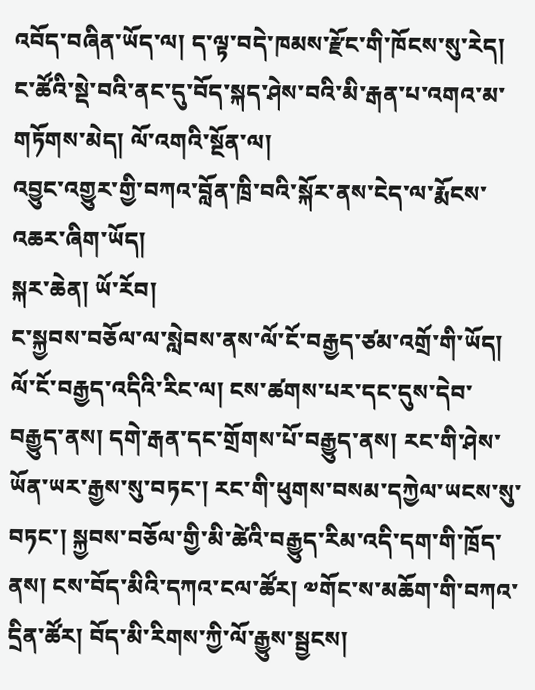འབོད་བཞིན་ཡོད་ལ། ད་ལྟ་བདེ་ཁམས་རྫོང་གི་ཁོངས་སུ་རེད།
ང་ཚོའི་སྡེ་བའི་ནང་དུ་བོད་སྐད་ཤེས་བའི་མི་རྒན་པ་འགའ་མ་གཏོགས་མེད། ལོ་འགའི་སྔོན་ལ།
འབྱུང་འགྱུར་གྱི་བཀའ་བློན་ཁྲི་བའི་སྐོར་ནས་ངེད་ལ་རྨོངས་འཆར་ཞིག་ཡོད།
སྐར་ཆེན། ཡོ་རོབ།
ང་སྐྱབས་བཅོལ་ལ་སླེབས་ནས་ལོ་ངོ་བརྒྱད་ཙམ་འགྲོ་གི་ཡོད། ལོ་ངོ་བརྒྱད་འདིའི་རིང་ལ། ངས་ཚགས་པར་དང་དུས་དེབ་བརྒྱུད་ནས། དགེ་རྒན་དང་གྲོགས་པོ་བརྒྱུད་ནས། རང་གི་ཤེས་ཡོན་ཡར་རྒྱས་སུ་བཏང་། རང་གི་ཕུགས་བསམ་དཀྱེལ་ཡངས་སུ་བཏང་། སྐྱབས་བཅོལ་གྱི་མི་ཚེའི་བརྒྱུད་རིམ་འདི་དག་གི་ཁྲོད་ནས། ངས་བོད་མིའི་དཀའ་ངལ་ཚོར། ༧གོང་ས་མཆོག་གི་བཀའ་དྲིན་ཚོར། བོད་མི་རིགས་ཀྱི་ལོ་རྒྱུས་སྦྱངས།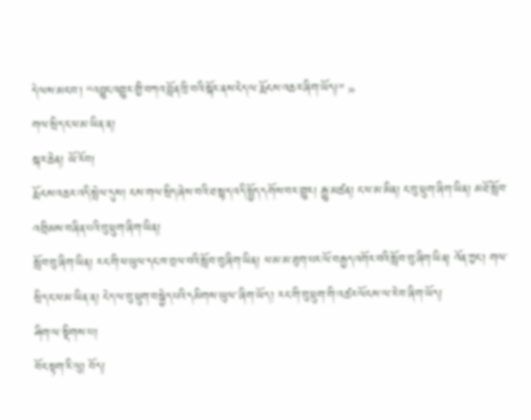དེ་ལས་མང་བ་། “འབྱུང་འགྱུར་གྱི་བཀའ་བློན་ཁྲི་བའི་སྐོར་ནས་ངེད་ལ་རྨོངས་འཆར་ཞིག་ཡོད།” »
གལ་སྲིད་ང་ཕ་མ་ཡིན་ན།
སྐར་ཆེན། ཡོ་རོབ།
རྨོངས་འཆར་འདི་སྤེལ་དུས། ངས་གལ་སྲིད་ཞེས་བའི་ཐ་སྙད་འདི་སྤྱོད་དགོས་བར་གྱུར། རྒྱུ་མཚན། ང་ཕ་མ་མིན། ང་བུ་ཕྲུག་ཞིག་ཡིན། མཐོ་སློབ་འགྲིམས་བཞིན་པའི་བུ་ཕྲུག་ཞིག་ཡིན།
སློབ་བུ་ཞིག་ཡིན། རང་གི་ཕ་ཡུལ་དང་ཁ་བྲལ་བའི་སློབ་བུ་ཞིག་ཡིན། ཕ་མ་མ་ཐུག་པར་ལོ་བརྒྱད་འགོར་བའི་སློབ་བུ་ཞིག་ཡིན། འོན་ཀྱང་། གལ་སྲིད་ང་ཕ་མ་ཡིན་ན། ངེད་ལ་བུ་ཕྲུག་བསྐྱེད་པའི་དམིགས་ཡུལ་་ཞིག་ཡོད་། རང་གི་བུ་ཕྲུག་གི་འཚར་ལོངས་ལ་རེ་བ་ཞིག་ཡོད།
ཤིག་ལ་སྡིགས་པ།
བོང་སྟག་རི་ལུ། བོད།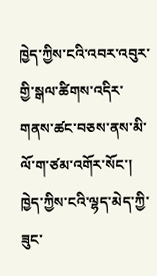ཁྱེད་ཀྱིས་ངའི་འབར་འབུར་གྱི་སྒལ་ཚིགས་འདིར་གནས་ཚང་བཅས་ནས་མི་ལོ་ག་ཙམ་འགོར་སོང་།
ཁྱེད་ཀྱིས་ངའི་ལྷད་མེད་ཀྱི་ཟུང་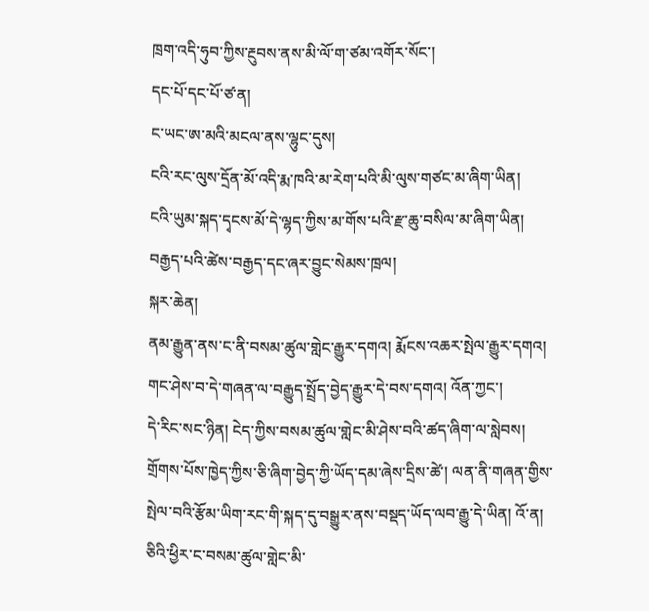ཁྲག་འདི་ཧུབ་ཀྱིས་རྔུབས་ནས་མི་ལོ་ག་ཙམ་འགོར་སོང་།
དང་པོ་དང་པོ་ཙ་ན།
ང་ཡང་ཨ་མའི་མངལ་ནས་ལྷུང་དུས།
ངའི་རང་ལུས་དྲོན་མོ་འདི་རྨ་ཁའི་མ་རེག་པའི་མི་ལུས་གཙང་མ་ཞིག་ཡིན།
ངའི་ཡུམ་སྐད་དྭངས་མོ་དེ་ལྷད་ཀྱིས་མ་གོས་པའི་རྫ་ཆུ་བསིལ་མ་ཞིག་ཡིན།
བརྒྱད་པའི་ཚེས་བརྒྱད་དང་ཞར་བྱུང་སེམས་ཁྲལ།
སྐར་ཆེན།
ནམ་རྒྱུན་ནས་ང་ནི་བསམ་ཚུལ་གླེང་རྒྱུར་དགའ། རྨོངས་འཆར་སྤེལ་རྒྱུར་དགའ། གང་ཤེས་བ་དེ་གཞན་ལ་བརྒྱུད་སྤྲོད་བྱེད་རྒྱུར་དེ་བས་དགའ། འོན་ཀྱང་།
དེ་རིང་སང་ཉིན། ངེད་ཀྱིས་བསམ་ཚུལ་གླེང་མི་ཤེས་བའི་ཚད་ཞིག་ལ་སླེབས།
གྲོགས་པོས་ཁྱེད་ཀྱིས་ཅི་ཞིག་བྱེད་ཀྱི་ཡོད་དམ་ཞེས་དྲིས་ཚེ་། ལན་ནི་གཞན་གྱིས་སྤེལ་བའི་རྩོམ་ཡིག་རང་གི་སྐད་དུ་བསྒྱུར་ནས་བསྡད་ཡོད་ལབ་རྒྱུ་དེ་ཡིན། འོ་ན། ཅིའི་ཕྱིར་ང་བསམ་ཚུལ་གླེང་མི་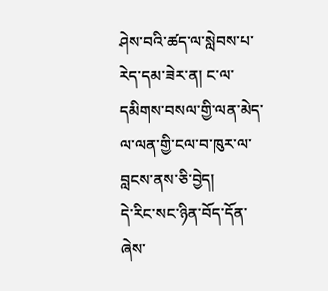ཤེས་བའི་ཚད་ལ་སླེབས་པ་རེད་དམ་ཟེར་ན། ང་ལ་དམིགས་བསལ་གྱི་ལན་མེད་ལ་ལན་གྱི་ངལ་བ་ཁུར་ལ་བླངས་ནས་ཅི་བྱེད།
དེ་རིང་སང་ཉིན་བོད་དོན་ཞེས་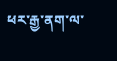ཕར་རྒྱ་ནག་ལ་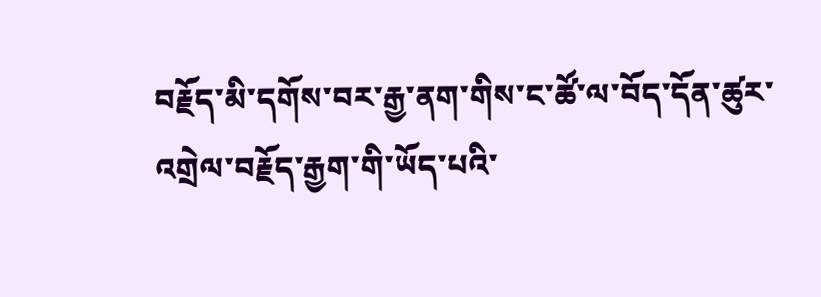བརྗོད་མི་དགོས་བར་རྒྱ་ནག་གིས་ང་ཚོ་ལ་བོད་དོན་ཚུར་འགྲེལ་བརྗོད་རྒྱག་གི་ཡོད་པའི་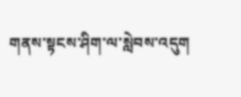གནས་སྟངས་ཤིག་ལ་སླེབས་འདུག